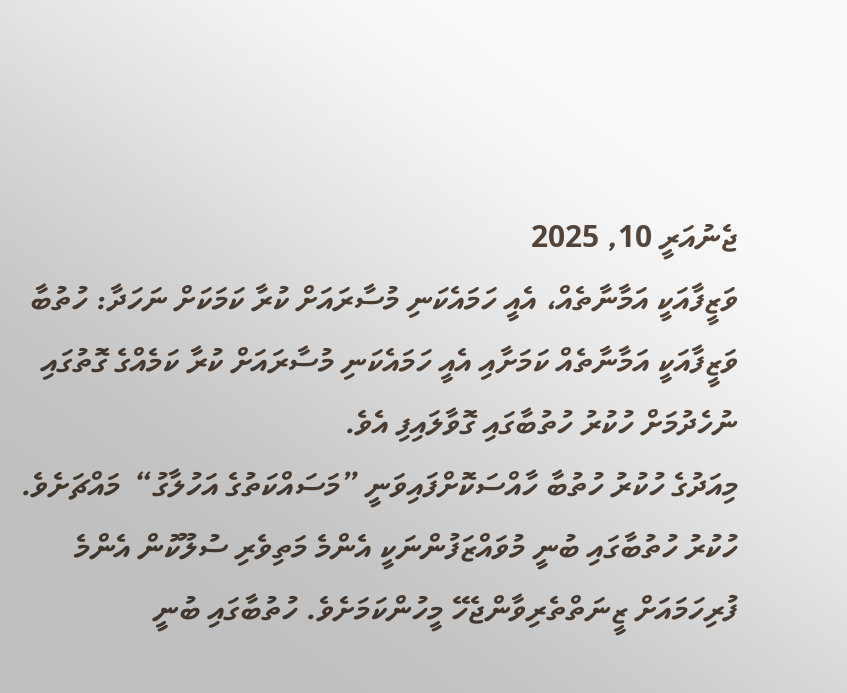ޖެނުއަރީ 10, 2025
ވަޒީފާއަކީ އަމާނާތެއް، އެއީ ހަމައެކަނި މުސާރައަށް ކުރާ ކަމަކަށް ނަހަދާ: ހުތުބާ
ވަޒީފާއަކީ އަމާނާތެއް ކަމަށާއި އެއީ ހަމައެކަނި މުސާރައަށް ކުރާ ކަމެއްގެ ގޮތުގައި ނުހެދުމަށް ހުކުރު ހުތުބާގައި ގޮވާލައިފި އެވެ.
މިއަދުގެ ހުކުރު ހުތުބާ ހާއްސަކޮށްފައިވަނީ ”މަސައްކަތުގެ އަހުލާގު“  މައްޗަށެވެ.
ހުކުރު ހުތުބާގައި ބުނީ މުވައްޒަފުންނަކީ އެންމެ މަތިވެރި ސުލޫކުން އެންމެ ފުރިހަމައަށް ޒީނަތްތެރިވާންޖެހޭ މީހުންކަމަށެވެ. ހުތުބާގައި ބުނީ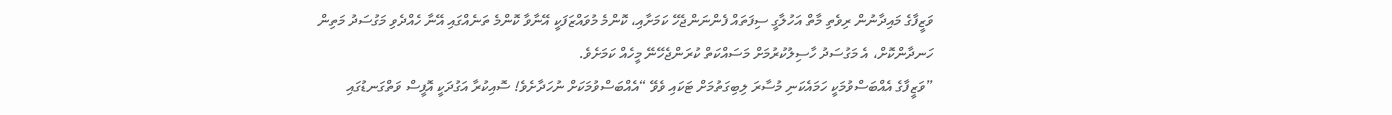ވަޒީފާގެ މައިދާނުން ރިވެތި މާތް އަހުލާގީ ސިފަތައް ފެންނަންޖެހޭ ކަމަށާއި، ކޮންމެ މުވައްޒަފަކީ އޭނާވާ ކޮންމެ ތަނެއްގައި އޭނާ ހެއްދެވި މަގުސަދު މަތިން ހަނދާންކޮށް، އެ މަގުސަދު ހާސިލުކުރުމަށް މަސައްކަތް ކުރަންޖެހޭނޭ މީހެއް ކަމަށެވެ.
”ވަޒީފާގެ އެއްބަސްވުމަކީ ހަމައެކަނި މުސާރަ ލިބިގަތުމަށް ޓަކައި ވެވޭ “އެއްބަސްވުމަކަށް ނުހަދާށެވެ! ސޮއިކުރާ އަގުދަކީ އޮފީސް ވަތްގަނޑުގައި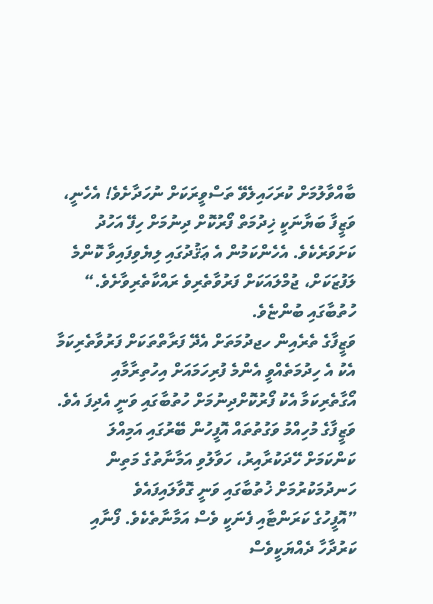ބާއްވާލުމަށް ކުރަހައިލެވޭ ތަސްވީރަކަށް ނުހަދާށެވެ! އެހެނީ، ވަޒީފާ ބަޔާނަކީ ޚިދުމަތް ފޯރުކޮށް ދިނުމަށް ހިފޭ އަހުދު ކަށަވަރެކެވެ. އެހެންކަމުން އެ ޢަޤުދުގައި ލިޔެވިފައިވާ ކޮންމެ ލަފުޒަކަށް، ޖުމްލައަކަށް ފަރުވާތެރިވެ ރައްކާތެރިވާށެވެ.“ ހުތުބާގައި ބުންޏެވެ.
ވަޒީފާގެ ތެރެއިން ހޖދުމަތަށް އެދޭ ފަރާތްތަކަށް ފަރުވާތެރިކަމާ އެކު އެ ހިދުމަތެއްވީ އެންމެ ފުރިހަމައަށް އިހުތިރާމާއި އޯގާތެރިކަމާ އެކު ފޯރުކޮށްދިނުމަށް ހުތުބާގައި ވަނީ އެދިފަ އެވެ.
ވަޒީފާގެ މުހިއްމު ވަގުތުތައް އޮފީހުން ބޭރުގައި އަމިއްލަ ކަންކަމަށް ހޭދަކުރާއިރު، ހަވާލުވި އަމާނާތުގެ މަތިން ހަނދުމަކުރުމަށް ޚުތުބާގައި ވަނީ ގޮވާލައިފައެވެ
”އޮފީހުގެ ކަރަންޓާއި ފެނަކީ ވެސް އަމާނާތެކެވެ. ފޯނާއި ކަރުދާހާ ދެއްޔަކީވެސް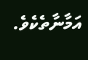އަމާނާތެކެވެ.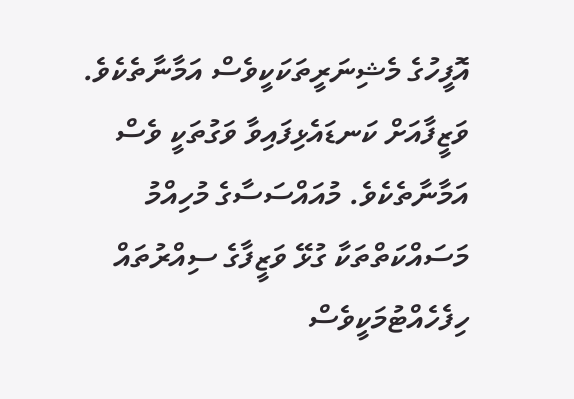އޮފީހުގެ މެޝިނަރީތަކަކީވެސް އަމާނާތެކެވެ. ވަޒީފާއަށް ކަނޑައެޅިފައިވާ ވަގުތަކީ ވެސް އަމާނާތެކެވެ. މުއައްސަސާގެ މުހިއްމު މަސައްކަތްތަކާ ގުޅޭ ވަޒީފާގެ ސިއްރުތައް ހިފެހެއްޓުމަކީވެސް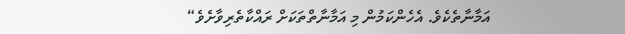އަމާނާތެކެވެ. އެހެންކަމުން މި އަމާނާތްތަކަށް ރައްކާތެރިވާށެވެ“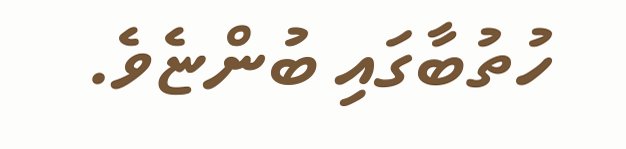ހުތުބާގައި ބުންޏެވެ.